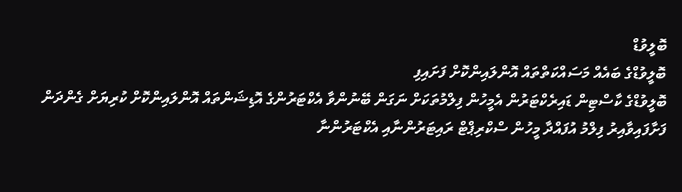ބޮލީވުޑް
ބޮލީވުޑްގެ ބައެއް މަސައްކަތްތައް އޮންލައިންކޮށް ފަށައިފި
ބޮލީވުޑްގެ ކާސްޓިން ޑައިރެކްޓަރުން އެމީހުން ފިލްމުތަކަށް ނަގަން ބޭނުންވާ އެކްޓަރުންގެ އޮޑިޝަންތައް އޮންލައިންކޮށް ކުރިޔަށް ގެންދަން ފަށާފައިވާއިރު ފިލްމު އުފައްދާ މީހުން ސްކްރިޕްޓް ރައިޓަރުންނާއި އެކްޓަރުންނާ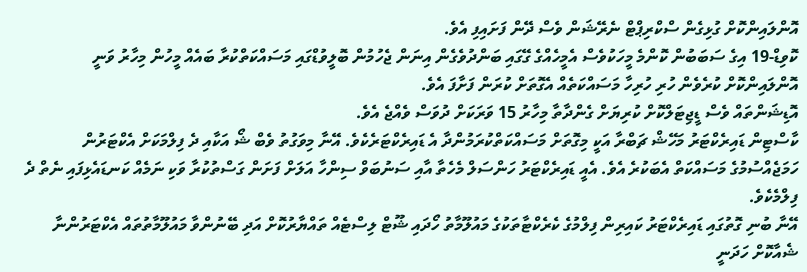އޮންލައިންކޮށް ގުޅިގެން ސްކްރިޕްޓް ނެރޭޝަން ވެސް ދޭން ފަށައިފި އެވެ.
ކޮވިޑް-19 އިގެ ސަބަބުން ކޮންމެ މީހަކުވެސް އެމީހެއްގެ ގޭގައި ބަންދުވެގެން އިނަން ޖެހުމުން ބޮލީވުޑްގައި މަސައްކަތްކުރާ ބައެއް މީހުން މިހާރު ވަނީ އޮންލައިންކޮށް ކުރެވެން ހުރި ހުރިހާ މަސައްކަތެއް އެގޮތަށް ކުރަން ފަށާފަ އެވެ.
އޮޑިޝަންތައް ވެސް ޑީޖިޓަލްކޮށް ކުރިޔަށް ގެންދާތާ މިހާރު 15 ވަރަކަށް ދުވަސް ވެއްޖެ އެވެ.
ކާސްޓިން ޑައިރެކްޓަރު މަހޭޝް ޗަބްރާ އަކީ މިގޮތަށް މަސައްކަތްކުރަމުންދާ އެ ޑައިރެކްޓަރެކެވެ. އޭނާ މިވަގުތު ވެބް ޝޯ އަކާއި ދެ ފިލްމަކަށް އެކްޓަރުން ހަމަޖެއްސުމުގެ މަސައްކަތް އެބަކުރެ އެވެ. އެއީ ޑައިރެކްޓަރު ހަންސަލް މެހެތާ އާއި ސަނުބަވް ސިންހާ އަލަށް ފަށަން ގަސްތުކުރާ ވަކި ނަމެއް ކަނޑައެޅިފައި ނެތް ދެ ފިލްމެކެވެ.
އޭނާ ބުނި ގޮތުގައި ޑައިރެކްޓަރު ކައިރިން ފިލްމުގެ ކެރެކްޓާތަކުގެ މައުލޫމާތު ހޯދައި ޝޫޓް ލިސްޓެއް ތައްޔާރުކޮށް އަދި ބޭނުންވާ މައުލޫމާތުތައް އެކްޓަރުންނާ ޝެއާކޮށް ހަދަނީ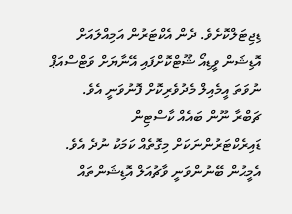ޑިޖިޓަލްކޮށެވެ. ދެން އެކްޓަރުން އަމިއްލައަށް އޮޑިޝަން ވީޑިއޯ ޝޫޓްކޮށްފައި އޭނާޔަށް ވަޓްސްއަޕް ނުވަތަ އީމެއިލް މެދުވެރިކޮށް ފޮނުވަނީ އެވެ.
ޗަބްރާ ނޫން ބައެއް ކާސްޓިން ޑައިރެކްޓަރުންނަކަށް މިގޮތެއް ކަމަކު ނުދެ އެވެ. އެމީޙުން ބޭނުންވަނީ ވާޗުއަލް އޮޑިޝަންތައް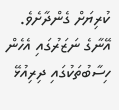ކުރިޔަށް ގެންދާށެވެ. އޭނާގެ ނަޒަރުގައި އެހެން ހިސާބުތަކުގައި ދިރިއުޅޭ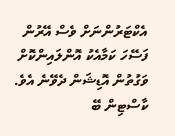އެކްޓަރުންނަށް ވެސް އޭރުން ފަސޭހަ ކަމާއެކު އޮންލައިންކޮށް ވަގުތުން އޮޑިޝަން ދެވޭނެ އެވެ.
ކާސްޓިން ބޭ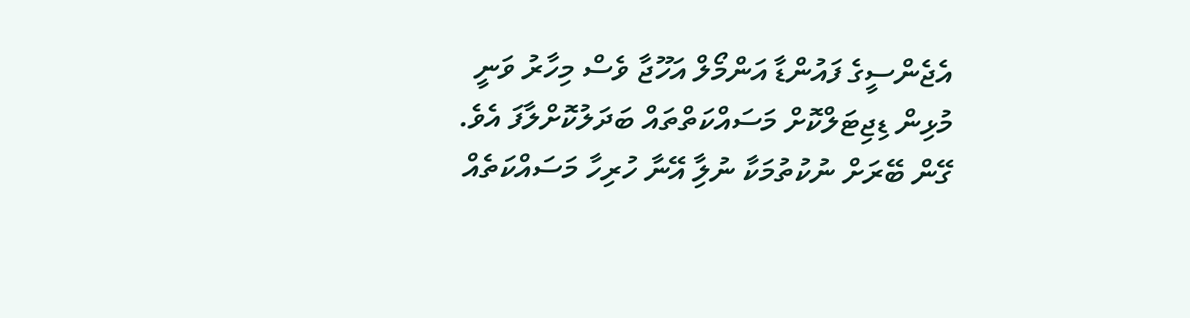އެޖެންސީގެ ފައުންޑާ އަންމޯލް އަހޫޖާ ވެސް މިހާރު ވަނީ މުޅިން ޑިޖިޓަލްކޮށް މަސައްކަތްތައް ބަދަލުކޮށްލާފަ އެވެ. ގޭން ބޭރަށް ނުކުތުމަކާ ނުލާި އޭނާ ހުރިހާ މަސައްކަތެއް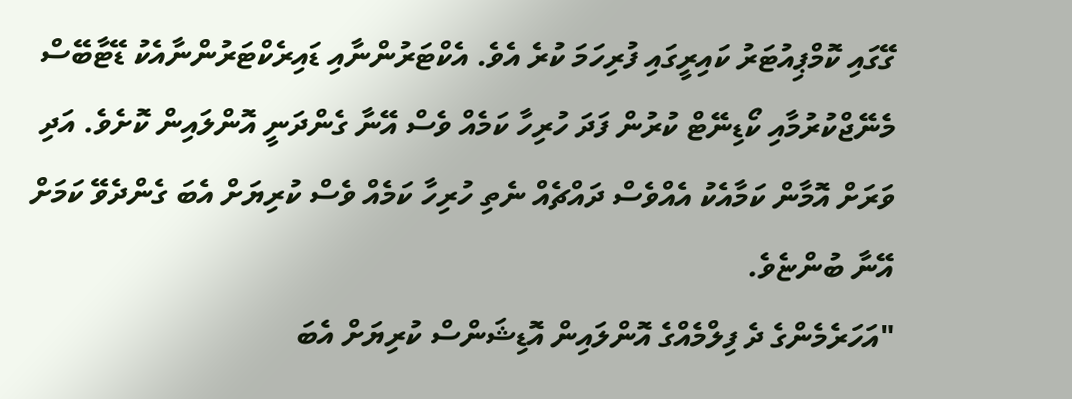ގޭގައި ކޮމްޕިއުޓަރު ކައިރީގައި ފުރިހަމަ ކުރެ އެވެ. އެކްޓަރުންނާއި ޑައިރެކްޓަރުންނާއެކު ޑޭޓާބޭސް މެނޭޖްކުރުމާއި ކޯޑިނޭޓް ކުރުން ފަދަ ހުރިހާ ކަމެއް ވެސް އޭނާ ގެންދަނީ އޮންލައިން ކޮށެވެ. އަދި ވަރަށް އޮމާން ކަމާއެކު އެއްވެސް ދައްޗެއް ނެތި ހުރިހާ ކަމެއް ވެސް ކުރިޔަށް އެބަ ގެންދެވޭ ކަމަށް އޭނާ ބުންޏެވެ.
"އަހަރެމެންގެ ދެ ފިލްމެއްގެ އޮންލައިން އޮޑިޝަންސް ކުރިޔަށް އެބަ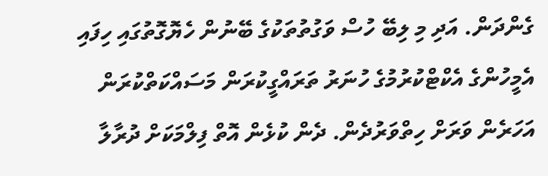ގެންދަން. އަދި މި ލިބޭ ހުސް ވަގުތުތަކުގެ ބޭނުން ހެޔޮގޮތުގައި ހިފައި އެމީހުންގެ އެކްޓްކުރުމުގެ ހުނަރު ތަރައްގީކުރަން މަސައްކަތްކުރަން އަހަރެން ވަރަށް ހިތްވަރުދެން. ދެން ކުޅެން އޮތް ފިލްމަކަށް ދުރާލާ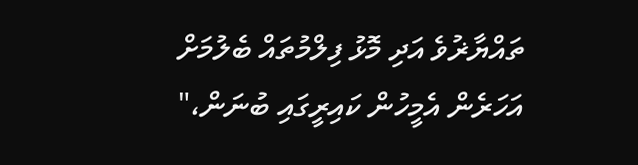ތައްޔާޜުވެ އަދި މޮޅު ފިލްމުތައް ބެލުމަށް އަހަރެން އެމީހުން ކައިރީގައި ބުނަން،"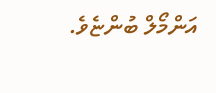އަންމޯލް ބުންޏެވެ.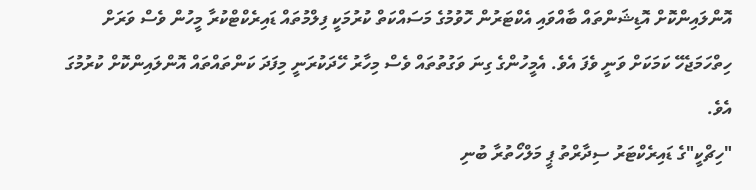އޮންލައިންކޮށް އޮޑިޝަންތައް ބާއްވައި އެކްޓަރުން ހޮވުމުގެ މަސައްކަތް ކުރުމަކީ ފިލްމުތައް ޑައިރެކްޓްކުރާ މީހުން ވެސް ވަރަށް ހިތްހަމަޖެހޭ ކަމަކަށް ވަނީ ވެފަ އެވެ. އެމީހުންގެ ގިނަ ވަގުތުތައް ވެސް މިހާރު ހޭދަކުރަނީ މިފަދަ ކަންތައްތައް އޮންލައިންކޮށް ކުރުމުގަ އެވެ.
"ހިޗްކީ"ގެ ޑައިރެކްޓަރު ސިދާރްތު ޕީ މަލްހޯތުރާ ބުނި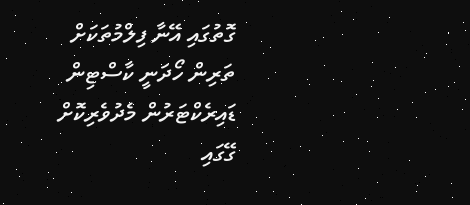ގޮތުގައި އޭނާ ފިލްމުތަކަށް ތަރިން ހޯދަނީ ކާސްޓިން ޑައިރެކްޓަރުން މެދުވެރިކޮށް ގޭގައި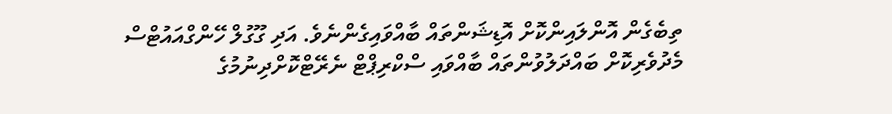ތިބެގެން އޮންލައިންކޮށް އޮޑިޝަންތައް ބާއްވައިގެންނެވެ. އަދި ގޫގުލް ހޭންގްއައުޓްސް މެދުވެރިކޮށް ބައްދަލުވުންތައް ބާއްވައި ސްކްރިޕްޓް ނެރޭޓްކޮށްދިނުމުގެ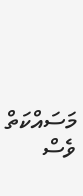މަސައްކަތް ވެސް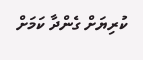ކުރިޔަށް ގެންދާ ކަމަށް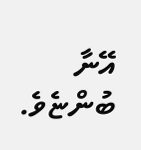އޭނާ ބުންޏެވެ.